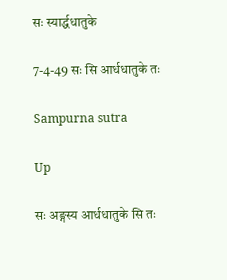सः स्यार्द्धधातुके

7-4-49 सः सि आर्धधातुके तः

Sampurna sutra

Up

सः अङ्गस्य आर्धधातुके सि तः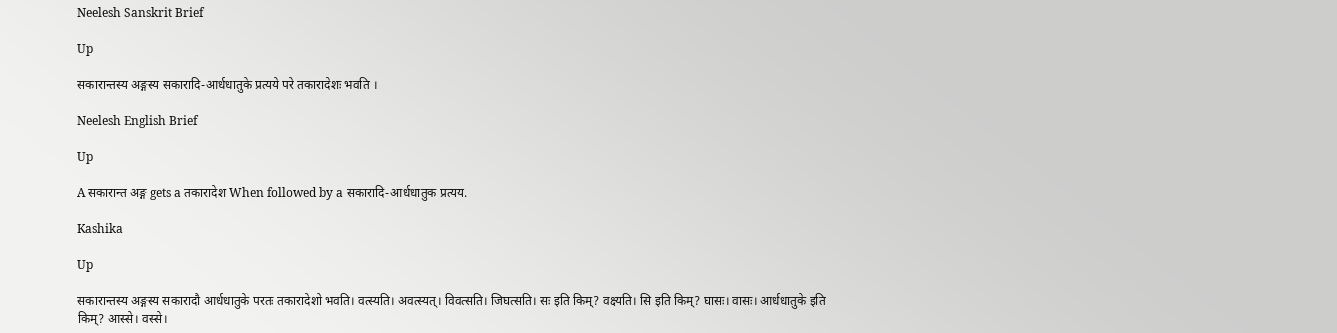Neelesh Sanskrit Brief

Up

सकारान्तस्य अङ्गस्य सकारादि-आर्धधातुके प्रत्यये परे तकारादेशः भवति ।

Neelesh English Brief

Up

A सकारान्त अङ्ग gets a तकारादेश When followed by a सकारादि-आर्धधातुक प्रत्यय.

Kashika

Up

सकारान्तस्य अङ्गस्य सकारादौ आर्धधातुके परतः तकारादेशो भवति। वत्स्यति। अवत्स्यत्। विवत्सति। जिघत्सति। सः इति किम्? वक्ष्यति। सि इति किम्? घासः। वासः। आर्धधातुके इति किम्? आस्से। वस्से।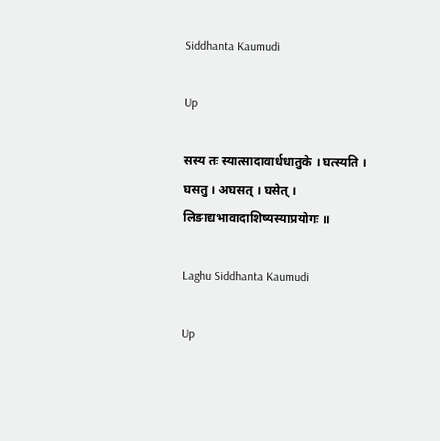Siddhanta Kaumudi

Up

सस्य तः स्यात्सादावार्धधातुके । घत्स्यति । घसतु । अघसत् । घसेत् । लिङाद्यभावादाशिष्यस्याप्रयोगः ॥

Laghu Siddhanta Kaumudi

Up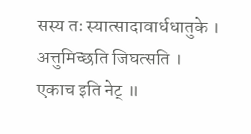सस्य तः स्यात्सादावार्धधातुके । अत्तुमिच्छति जिघत्सति । एकाच इति नेट् ॥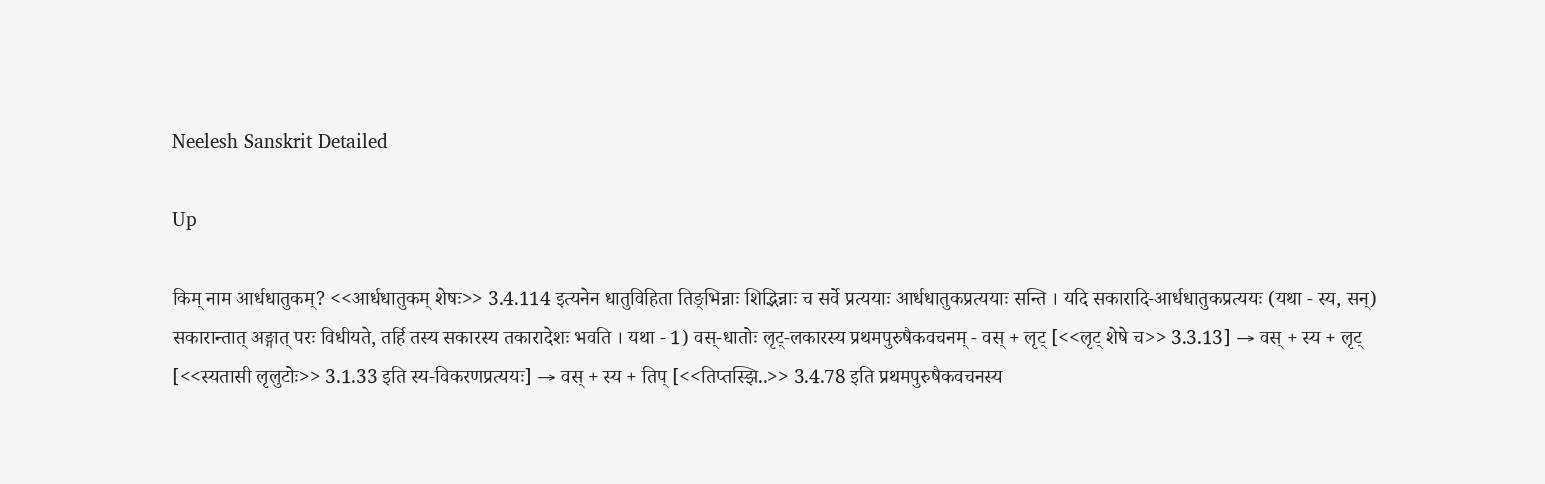Neelesh Sanskrit Detailed

Up

किम् नाम आर्धधातुकम्? <<आर्धधातुकम् शेषः>> 3.4.114 इत्यनेन धातुविहिता तिङ्भिन्नाः शिद्भिन्नाः च सर्वे प्रत्ययाः आर्धधातुकप्रत्ययाः सन्ति । यदि सकारादि-आर्धधातुकप्रत्ययः (यथा - स्य, सन्) सकारान्तात् अङ्गात् परः विधीयते, तर्हि तस्य सकारस्य तकारादेशः भवति । यथा - 1) वस्-धातोः लृट्-लकारस्य प्रथमपुरुषैकवचनम् - वस् + लृट् [<<लृट् शेषे च>> 3.3.13] → वस् + स्य + लृट् [<<स्यतासी लृलुटोः>> 3.1.33 इति स्य-विकरणप्रत्ययः] → वस् + स्य + तिप् [<<तिप्तस्झि..>> 3.4.78 इति प्रथमपुरुषैकवचनस्य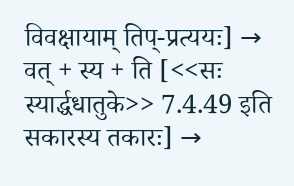विवक्षायाम् तिप्-प्रत्ययः] → वत् + स्य + ति [<<सः स्यार्द्धधातुके>> 7.4.49 इति सकारस्य तकारः] →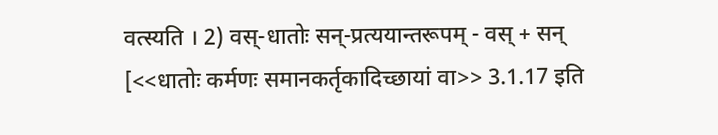वत्स्यति । 2) वस्-धातोः सन्-प्रत्ययान्तरूपम् - वस् + सन् [<<धातोः कर्मणः समानकर्तृकादिच्छायां वा>> 3.1.17 इति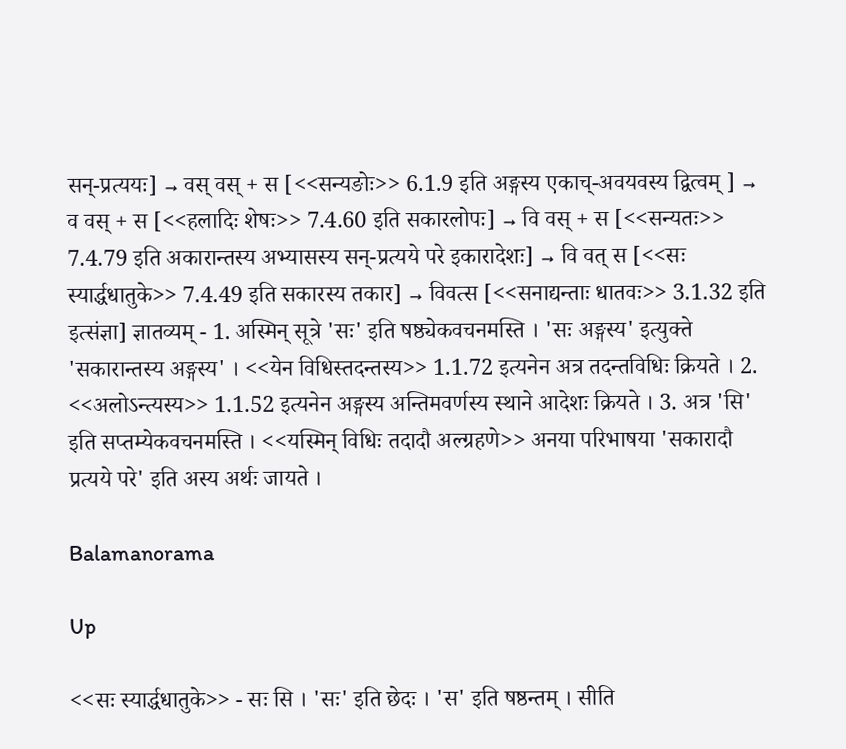सन्-प्रत्ययः] → वस् वस् + स [<<सन्यङोः>> 6.1.9 इति अङ्गस्य एकाच्-अवयवस्य द्वित्वम् ] → व वस् + स [<<हलादिः शेषः>> 7.4.60 इति सकारलोपः] → वि वस् + स [<<सन्यतः>> 7.4.79 इति अकारान्तस्य अभ्यासस्य सन्-प्रत्यये परे इकारादेशः] → वि वत् स [<<सः स्यार्द्धधातुके>> 7.4.49 इति सकारस्य तकार] → विवत्स [<<सनाद्यन्ताः धातवः>> 3.1.32 इति इत्संज्ञा] ज्ञातव्यम् - 1. अस्मिन् सूत्रे 'सः' इति षष्ठ्येकवचनमस्ति । 'सः अङ्गस्य' इत्युक्ते 'सकारान्तस्य अङ्गस्य' । <<येन विधिस्तदन्तस्य>> 1.1.72 इत्यनेन अत्र तदन्तविधिः क्रियते । 2. <<अलोऽन्त्यस्य>> 1.1.52 इत्यनेन अङ्गस्य अन्तिमवर्णस्य स्थाने आदेशः क्रियते । 3. अत्र 'सि' इति सप्तम्येकवचनमस्ति । <<यस्मिन् विधिः तदादौ अल्ग्रहणे>> अनया परिभाषया 'सकारादौ प्रत्यये परे' इति अस्य अर्थः जायते ।

Balamanorama

Up

<<सः स्यार्द्धधातुके>> - सः सि । 'सः' इति छेदः । 'स' इति षष्ठन्तम् । सीति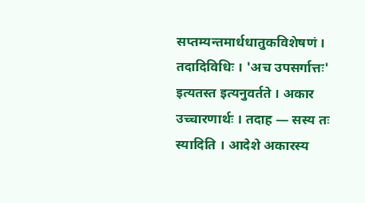सप्तम्यन्तमार्धधातुकविशेषणं । तदादिविधिः । 'अच उपसर्गात्तः' इत्यतस्त इत्यनुवर्तते । अकार उच्चारणार्थः । तदाह — सस्य तः स्यादिति । आदेशे अकारस्य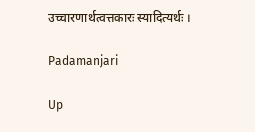उच्चारणार्थत्वत्तकारः स्यादित्यर्थः ।

Padamanjari

Up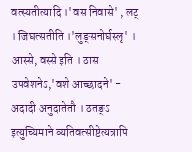वत्स्यतीत्यादि ।'वस निवासे' , लट् । जिघत्सतीति ।'लुङ्सनोर्घस्लृ' । आस्से, वस्से इति । ठास उपवेशनेऽ,'वशे आच्छादने' - अदादी अनुदातेतौ । ठतङ्ऽ इत्युच्यिमाने व्यतिवत्सीष्टेत्यत्रापि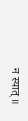न स्यात् ॥